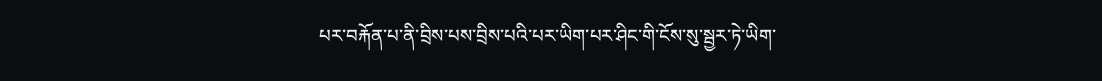པར་བརྐོན་པ་ནི་བྲིས་པས་བྲིས་པའི་པར་ཡིག་པར་ཤིང་གི་ངོས་སུ་སྦྱར་ཏེ་ཡིག་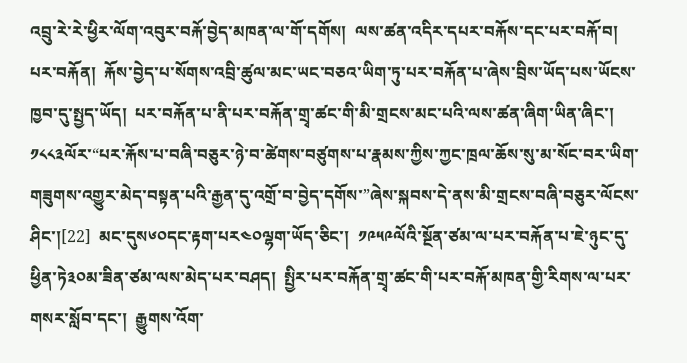འབྲུ་རེ་རེ་ཕྱིར་ལོག་འབུར་བརྐོ་བྱེད་མཁན་ལ་གོ་དགོས།  ལས་ཚན་འདིར་དཔར་བརྐོས་དང་པར་བརྐོ་བ།  པར་བརྐོན།  རྐོས་བྱེད་པ་སོགས་འབྲི་ཚུལ་མང་ཡང་བཅའ་ཡིག་ཏུ་པར་བརྐོན་པ་ཞེས་བྲིས་ཡོད་པས་ཡོངས་ཁྱབ་དུ་སྤྱད་ཡོད།  པར་བརྐོན་པ་ནི་པར་བརྐོན་གྲྭ་ཚང་གི་མི་གྲངས་མང་པའི་ལས་ཚན་ཞིག་ཡིན་ཞིང་། ༡༨༨༣ལོར་“པར་རྐོས་པ་བཞི་བཅུར་ཉེ་བ་ཚེགས་བཙུགས་པ་རྣམས་ཀྱིས་ཀྱང་ཁྲལ་ཆོས་སུ་མ་སོང་བར་ཡིག་གཟུགས་འགྱུར་མེད་བསྟན་པའི་རྒྱན་དུ་འགྲོ་བ་བྱེད་དགོས་”ཞེས་སྐབས་དེ་ནས་མི་གྲངས་བཞི་བཅུར་ལོངས་ཤིང་།[22]  མང་དུས༦༠དང་རྟག་པར༤༠ལྷག་ཡོད་ཅིང་།  ༡༩༥༩ལོའི་སྔོན་ཙམ་ལ་པར་བརྐོན་པ་ཇེ་ཉུང་དུ་ཕྱིན་ཏེ༣༠མ་ཟིན་ཙམ་ལས་མེད་པར་བཤད།  སྤྱིར་པར་བརྐོན་གྲྭ་ཚང་གི་པར་བརྐོ་མཁན་གྱི་རིགས་ལ་པར་གསར་སློབ་དང་།  རྒྱུགས་འོག་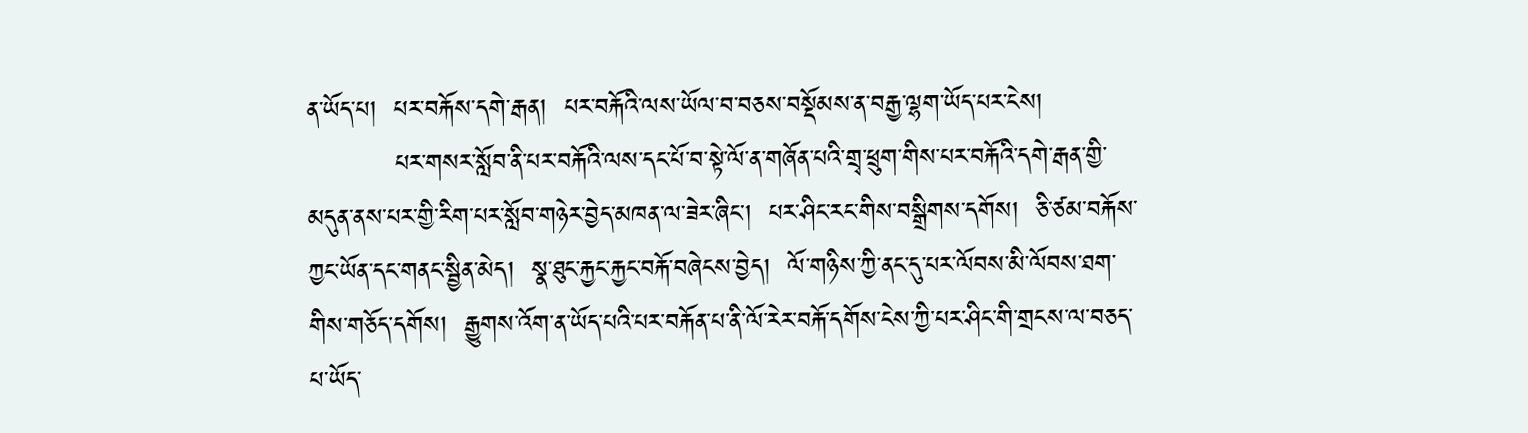ན་ཡོད་པ།  པར་བརྐོས་དགེ་རྒན།  པར་བརྐོའི་ལས་ཡོལ་བ་བཅས་བསྡོམས་ན་བརྒྱ་ལྷག་ཡོད་པར་ངེས།
          པར་གསར་སློབ་ནི་པར་བརྐོའི་ལས་དང་པོ་བ་སྟེ་ལོ་ན་གཞོན་པའི་གྲྭ་ཕྲུག་གིས་པར་བརྐོའི་དགེ་རྒན་གྱི་མདུན་ནས་པར་གྱི་རིག་པར་སློབ་གཉེར་བྱེད་མཁན་ལ་ཟེར་ཞིང་།  པར་ཤིང་རང་གིས་བསྒྲིགས་དགོས།  ཅི་ཙམ་བརྐོས་ཀྱང་ཡོན་དང་གནང་སྦྱིན་མེད།  སྣ་ཐུང་རྐྱང་རྐྱང་བརྐོ་བཞེངས་བྱེད།  ལོ་གཉིས་ཀྱི་ནང་དུ་པར་ལོབས་མི་ལོབས་ཐག་གིས་གཅོད་དགོས།  རྒྱུགས་འོག་ན་ཡོད་པའི་པར་བརྐོན་པ་ནི་ལོ་རེར་བརྐོ་དགོས་ངེས་ཀྱི་པར་ཤིང་གི་གྲངས་ལ་བཅད་པ་ཡོད་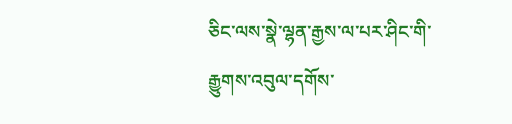ཅིང་ལས་སྣེ་ལྷན་རྒྱས་ལ་པར་ཤིང་གི་རྒྱུགས་འབུལ་དགོས་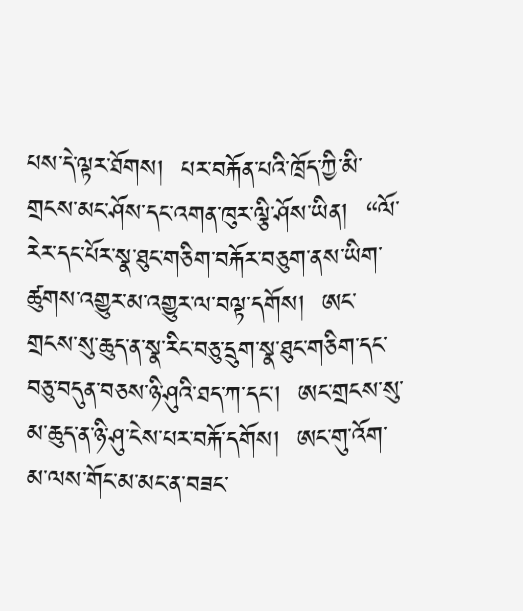པས་དེ་ལྟར་ཐོགས།  པར་བརྐོན་པའི་ཁྲོད་ཀྱི་མི་གྲངས་མང་ཤོས་དང་འགན་ཁུར་ལྕི་ཤོས་ཡིན།  “ལོ་རེར་དང་པོར་སྣ་ཐུང་གཅིག་བརྐོར་བཅུག་ནས་ཡིག་ཚུགས་འགྱུར་མ་འགྱུར་ལ་བལྟ་དགོས།  ཨང་གྲངས་སུ་ཆུད་ན་སྣ་རིང་བཅུ་དྲུག་སྣ་ཐུང་གཅིག་དང་བཅུ་བདུན་བཅས་ཉི་ཤུའི་ཐད་ཀ་དང་།  ཨང་གྲངས་སུ་མ་ཆུད་ན་ཉི་ཤུ་ངེས་པར་བརྐོ་དགོས།  ཨང་གུ་འོག་མ་ལས་གོང་མ་མང་ན་བཟང་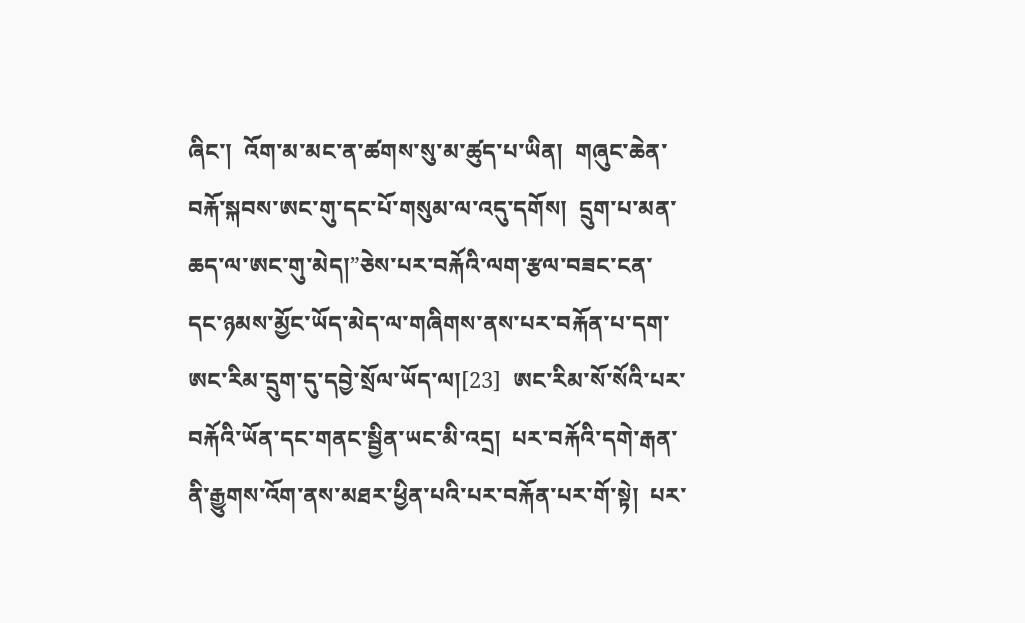ཞིང་།  འོག་མ་མང་ན་ཚགས་སུ་མ་ཚུད་པ་ཡིན།  གཞུང་ཆེན་བརྐོ་སྐབས་ཨང་གུ་དང་པོ་གསུམ་ལ་འདུ་དགོས།  དྲུག་པ་མན་ཆད་ལ་ཨང་གུ་མེད།”ཅེས་པར་བརྐོའི་ལག་རྩལ་བཟང་ངན་དང་ཉམས་མྱོང་ཡོད་མེད་ལ་གཞིགས་ནས་པར་བརྐོན་པ་དག་ཨང་རིམ་དྲུག་དུ་དབྱེ་སྲོལ་ཡོད་ལ།[23]  ཨང་རིམ་སོ་སོའི་པར་བརྐོའི་ཡོན་དང་གནང་སྦྱིན་ཡང་མི་འདྲ།  པར་བརྐོའི་དགེ་རྒན་ནི་རྒྱུགས་འོག་ནས་མཐར་ཕྱིན་པའི་པར་བརྐོན་པར་གོ་སྟེ།  པར་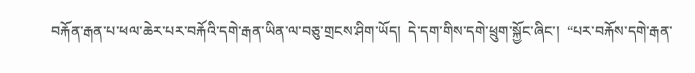བརྐོན་རྒན་པ་ཕལ་ཆེར་པར་བརྐོའི་དགེ་རྒན་ཡིན་ལ་བཅུ་གྲངས་ཤིག་ཡོད།  དེ་དག་གིས་དགེ་ཕྲུག་སྐྱོང་ཞིང་།  “པར་བརྐོས་དགེ་རྒན་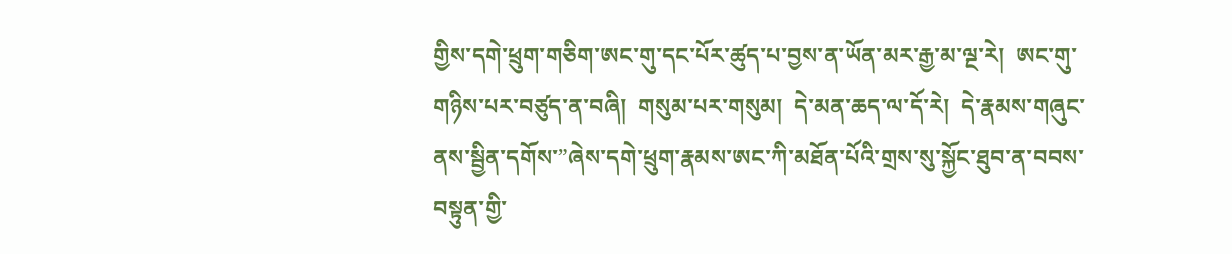གྱིས་དགེ་ཕྲུག་གཅིག་ཨང་གུ་དང་པོར་ཚུད་པ་བྱས་ན་ཡོན་མར་རྒྱ་མ་ལྔ་རེ།  ཨང་གུ་གཉིས་པར་བཙུད་ན་བཞི།  གསུམ་པར་གསུམ།  དེ་མན་ཆད་ལ་དོ་རེ།  དེ་རྣམས་གཞུང་ནས་སྦྱིན་དགོས་”ཞེས་དགེ་ཕྲུག་རྣམས་ཨང་ཀི་མཐོན་པོའི་གྲས་སུ་སྐྱོང་ཐུབ་ན་བབས་བསྟུན་གྱི་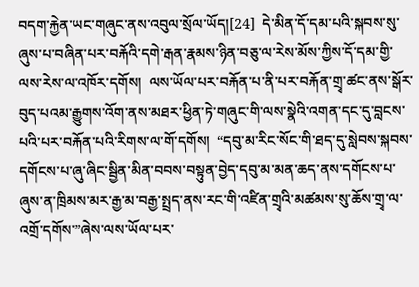བདག་རྐྱེན་ཡང་གཞུང་ནས་འབུལ་སྲོལ་ཡོད།[24]  དེ་མིན་དོ་དམ་པའི་སྐབས་སུ་ཞུས་པ་བཞིན་པར་བརྐོའི་དགེ་རྒན་རྣམས་ཉིན་བཅུ་ལ་རེས་མོས་ཀྱིས་དོ་དམ་གྱི་ལས་རེས་ལ་འཁོར་དགོས།  ལས་ཡོལ་པར་བརྐོན་པ་ནི་པར་བརྐོན་གྲྭ་ཚང་ནས་སྒོར་བུད་པའམ་རྒྱུགས་འོག་ནས་མཐར་ཕྱིན་ཏེ་གཞུང་གི་ལས་སྣེའི་འགན་དང་དུ་བླངས་པའི་པར་བརྐོན་པའི་རིགས་ལ་གོ་དགོས།  “དབུ་མ་རིང་སོང་གི་ཐད་དུ་སླེབས་སྐབས་དགོངས་པ་ཞུ་ཞིང་སྦྱིན་མིན་བབས་བསྟུན་བྱེད་དབུ་མ་མན་ཆད་ནས་དགོངས་པ་ཞུས་ན་ཁྲིམས་མར་རྒྱ་མ་བརྒྱ་སྤྲད་ནས་རང་གི་འཛིན་གྲྭའི་མཚམས་སུ་ཆོས་གྲྭ་ལ་འགྲོ་དགོས་”ཞེས་ལས་ཡོལ་པར་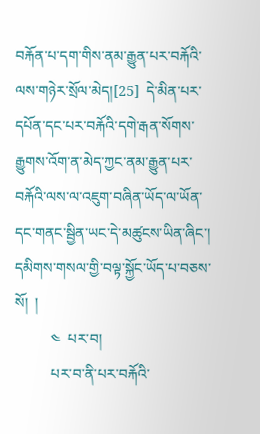བརྐོན་པ་དག་གིས་ནམ་རྒྱུན་པར་བརྐོའི་ལས་གཉེར་སྲོལ་མེད།[25]  དེ་མིན་པར་དཔོན་དང་པར་བརྐོའི་དགེ་རྒན་སོགས་རྒྱུགས་འོག་ན་མེད་ཀྱང་ནམ་རྒྱུན་པར་བརྐོའི་ལས་ལ་འཇུག་བཞིན་ཡོད་ལ་ཡོན་དང་གནང་སྦྱིན་ཡང་དེ་མཚུངས་ཡིན་ཞིང་།  དམིགས་གསལ་གྱི་བལྟ་སྐྱོང་ཡོད་པ་བཅས་སོ།  །
          ༤  པར་བ།
          པར་བ་ནི་པར་བརྐོའི་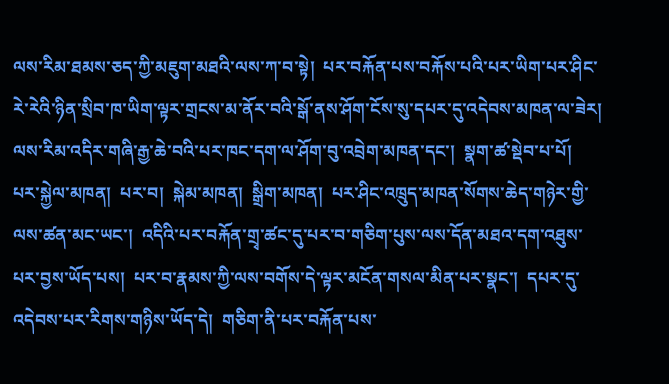ལས་རིམ་ཐམས་ཅད་ཀྱི་མཇུག་མཐའི་ལས་ཀ་བ་སྟེ།  པར་བརྐོན་པས་བརྐོས་པའི་པར་ཡིག་པར་ཤིང་རེ་རེའི་ཉིན་སྲིབ་ཁ་ཡིག་ལྟར་གྲངས་མ་ནོར་བའི་སྒོ་ནས་ཤོག་ངོས་སུ་དཔར་དུ་འདེབས་མཁན་ལ་ཟེར།  ལས་རིམ་འདིར་གཞི་རྒྱ་ཆེ་བའི་པར་ཁང་དག་ལ་ཤོག་བུ་འབྲེག་མཁན་དང་།  སྣག་ཚ་སྡེབ་པ་པོ།  པར་སྐྱེལ་མཁན།  པར་བ།  སྐེམ་མཁན།  སྒྲིག་མཁན།  པར་ཤིང་འཁྲུད་མཁན་སོགས་ཆེད་གཉེར་གྱི་ལས་ཚན་མང་ཡང་།  འདིའི་པར་བརྐོན་གྲྭ་ཚང་དུ་པར་བ་གཅིག་པུས་ལས་དོན་མཐའ་དག་འཐུས་པར་བྱས་ཡོད་པས།  པར་བ་རྣམས་ཀྱི་ལས་བགོས་དེ་ལྟར་མངོན་གསལ་མིན་པར་སྣང་།  དཔར་དུ་འདེབས་པར་རིགས་གཉིས་ཡོད་དེ།  གཅིག་ནི་པར་བརྐོན་པས་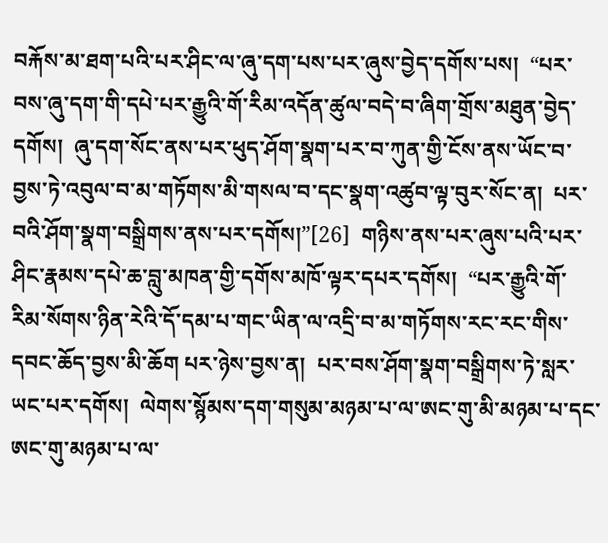བརྐོས་མ་ཐག་པའི་པར་ཤིང་ལ་ཞུ་དག་པས་པར་ཞུས་བྱེད་དགོས་པས།  “པར་བས་ཞུ་དག་གི་དཔེ་པར་རྒྱུའི་གོ་རིམ་འདོན་ཚུལ་བདེ་བ་ཞིག་གྲོས་མཐུན་བྱེད་དགོས།  ཞུ་དག་སོང་ནས་པར་ཕུད་ཤོག་སྣག་པར་བ་ཀུན་གྱི་ངོས་ནས་ཡོང་བ་བྱས་ཏེ་འབུལ་བ་མ་གཏོགས་མི་གསལ་བ་དང་སྣག་འཚུབ་ལྟ་བུར་སོང་ན།  པར་བའི་ཤོག་སྣག་བསྒྲིགས་ནས་པར་དགོས།”[26]  གཉིས་ནས་པར་ཞུས་པའི་པར་ཤིང་རྣམས་དཔེ་ཆ་བླུ་མཁན་གྱི་དགོས་མཁོ་ལྟར་དཔར་དགོས།  “པར་རྒྱུའི་གོ་རིམ་སོགས་ཉིན་རེའི་དོ་དམ་པ་གང་ཡིན་ལ་འདྲི་བ་མ་གཏོགས་རང་རང་གིས་དབང་ཆོད་བྱས་མི་ཆོག པར་ཉེས་བྱས་ན།  པར་བས་ཤོག་སྣག་བསྒྲིགས་ཏེ་སླར་ཡང་པར་དགོས།  ལེགས་སྙོམས་དག་གསུམ་མཉམ་པ་ལ་ཨང་གུ་མི་མཉམ་པ་དང་ཨང་གུ་མཉམ་པ་ལ་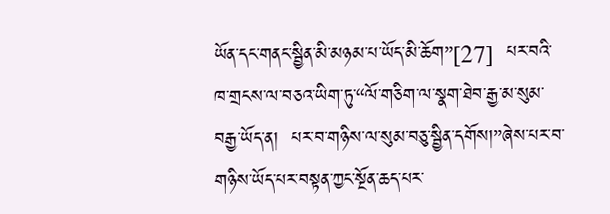ཡོན་དང་གནང་སྦྱིན་མི་མཉམ་པ་ཡོད་མི་ཆོག”[27]  པར་བའི་ཁ་གྲངས་ལ་བཅའ་ཡིག་ཏུ་“ལོ་གཅིག་ལ་སྣག་ཐེབ་རྒྱ་མ་སུམ་བརྒྱ་ཡོད་ན།  པར་བ་གཉིས་ལ་སུམ་བཅུ་སྦྱིན་དགོས།”ཞེས་པར་བ་གཉིས་ཡོད་པར་བསྟན་ཀྱང་སྔོན་ཆད་པར་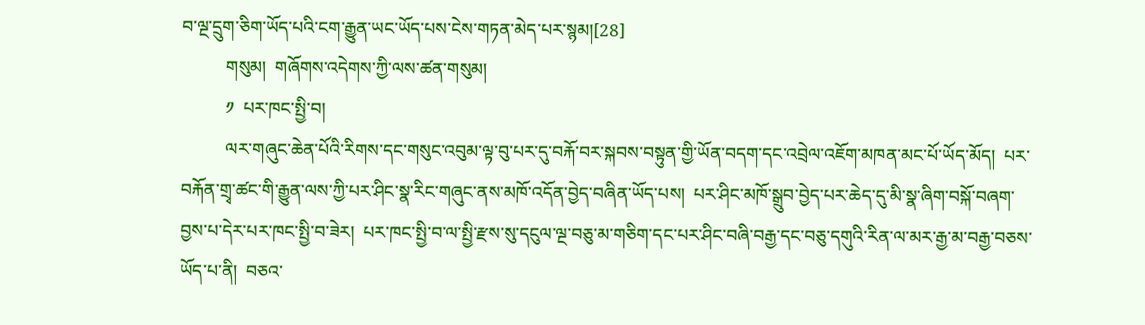བ་ལྔ་དྲུག་ཅིག་ཡོད་པའི་ངག་རྒྱུན་ཡང་ཡོད་པས་ངེས་གཏན་མེད་པར་སྙམ།[28]
          གསུམ།  གཞོགས་འདེགས་ཀྱི་ལས་ཚན་གསུམ།
          ༡  པར་ཁང་སྤྱི་བ།
          ལར་གཞུང་ཆེན་པོའི་རིགས་དང་གསུང་འབུམ་ལྟ་བུ་པར་དུ་བརྐོ་བར་སྐབས་བསྟུན་གྱི་ཡོན་བདག་དང་འབྲེལ་འཇོག་མཁན་མང་པོ་ཡོད་མོད།  པར་བརྐོན་གྲྭ་ཚང་གི་རྒྱུན་ལས་ཀྱི་པར་ཤིང་སྣ་རིང་གཞུང་ནས་མཁོ་འདོན་བྱེད་བཞིན་ཡོད་པས།  པར་ཤིང་མཁོ་སྒྲུབ་བྱེད་པར་ཆེད་དུ་མི་སྣ་ཞིག་བསྐོ་བཞག་བྱས་པ་དེར་པར་ཁང་སྤྱི་བ་ཟེར།  པར་ཁང་སྤྱི་བ་ལ་སྤྱི་རྫས་སུ་དངུལ་ལྔ་བཅུ་མ་གཅིག་དང་པར་ཤིང་བཞི་བརྒྱ་དང་བཅུ་དགུའི་རིན་ལ་མར་རྒྱ་མ་བརྒྱ་བཅས་ཡོད་པ་ནི།  བཅའ་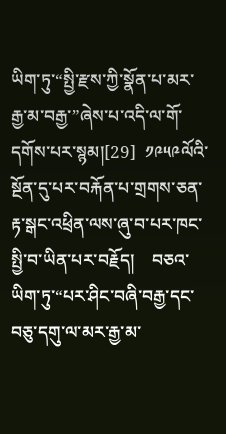ཡིག་ཏུ་“སྤྱི་རྫས་ཀྱི་སྣོན་པ་མར་རྒྱ་མ་བརྒྱ་”ཞེས་པ་འདི་ལ་གོ་དགོས་པར་སྙམ།[29]  ༡༩༥༩ལོའི་སྔོན་དུ་པར་བརྐོན་པ་གྲགས་ཅན་རྟ་སྒང་འཕྲིན་ལས་ཞུ་བ་པར་ཁང་སྤྱི་བ་ཡིན་པར་བརྗོད།    བཅའ་ཡིག་ཏུ་“པར་ཤིང་བཞི་བརྒྱ་དང་བཅུ་དགུ་ལ་མར་རྒྱ་མ་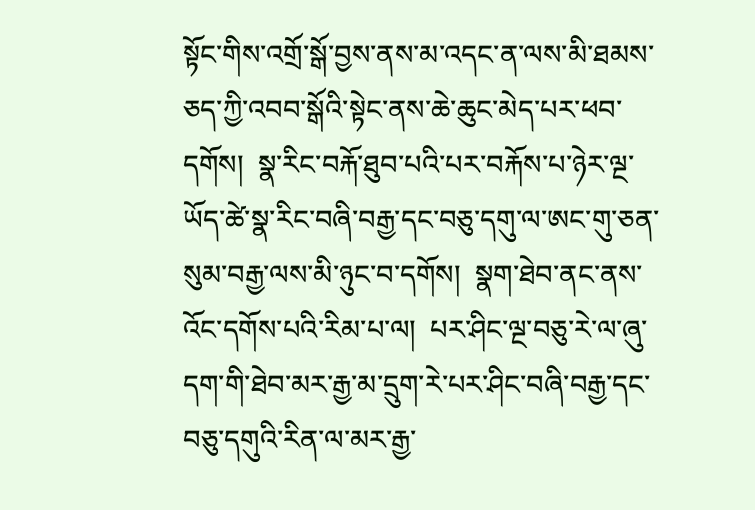སྟོང་གིས་འགྲོ་སྒོ་བྱས་ནས་མ་འདང་ན་ལས་མི་ཐམས་ཅད་ཀྱི་འབབ་སྒོའི་སྟེང་ནས་ཆེ་ཆུང་མེད་པར་ཕབ་དགོས།  སྣ་རིང་བརྐོ་ཐུབ་པའི་པར་བརྐོས་པ་ཉེར་ལྔ་ཡོད་ཚེ་སྣ་རིང་བཞི་བརྒྱ་དང་བཅུ་དགུ་ལ་ཨང་གུ་ཅན་སུམ་བརྒྱ་ལས་མི་ཉུང་བ་དགོས།  སྣག་ཐེབ་ནང་ནས་འོང་དགོས་པའི་རིམ་པ་ལ།  པར་ཤིང་ལྔ་བཅུ་རེ་ལ་ཞུ་དག་གི་ཐེབ་མར་རྒྱ་མ་དྲུག་རེ་པར་ཤིང་བཞི་བརྒྱ་དང་བཅུ་དགུའི་རིན་ལ་མར་རྒྱ་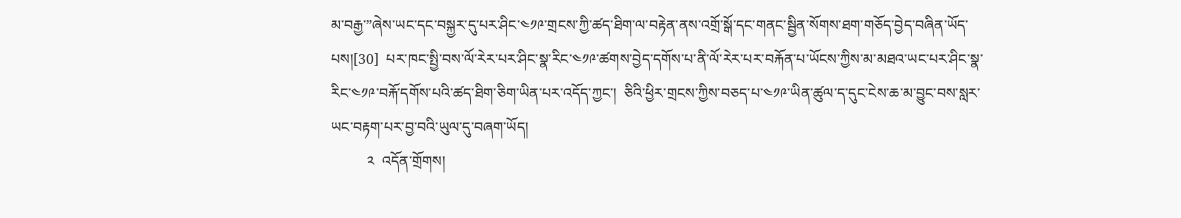མ་བརྒྱ་”ཞེས་ཡང་དང་བསྐྱར་དུ་པར་ཤིང་༤༡༩་གྲངས་ཀྱི་ཚད་ཐིག་ལ་བརྟེན་ནས་འགྲོ་སྒོ་དང་གནང་སྦྱིན་སོགས་ཐག་གཅོད་བྱེད་བཞིན་ཡོད་པས།[30]  པར་ཁང་སྤྱི་བས་ལོ་རེར་པར་ཤིང་སྣ་རིང་༤༡༩་ཚགས་བྱེད་དགོས་པ་ནི་ལོ་རེར་པར་བརྐོན་པ་ཡོངས་ཀྱིས་མ་མཐའ་ཡང་པར་ཤིང་སྣ་རིང་༤༡༩་བརྐོ་དགོས་པའི་ཚད་ཐིག་ཅིག་ཡིན་པར་འདོད་ཀྱང་།  ཅིའི་ཕྱིར་གྲངས་ཀྱིས་བཅད་པ་༤༡༩་ཡིན་ཚུལ་ད་དུང་ངེས་ཆ་མ་བྱུང་བས་སླར་ཡང་བརྟག་པར་བྱ་བའི་ཡུལ་དུ་བཞག་ཡོད།
          ༢  འདོན་གྲོགས།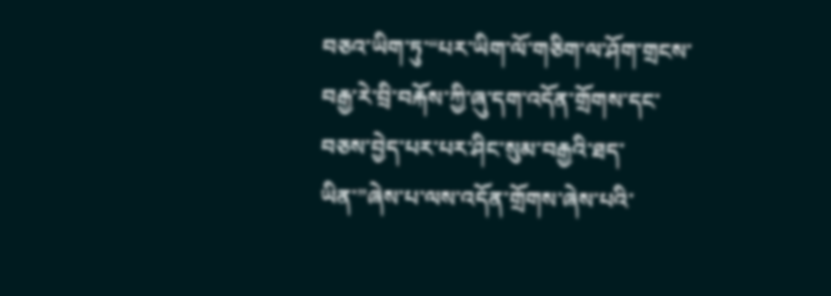བཅའ་ཡིག་ཏུ་“པར་ཡིག་ལོ་གཅིག་ལ་ཤོག་གྲངས་བརྒྱ་རེ་བྲི་བརྐོས་ཀྱི་ཞུ་དག་འདོན་གྲོགས་དང་བཅས་བྱེད་པར་པར་ཤིང་སུམ་བརྒྱའི་ཐད་ཡིན་”ཞེས་པ་ལས་འདོན་གྲོགས་ཞེས་པའི་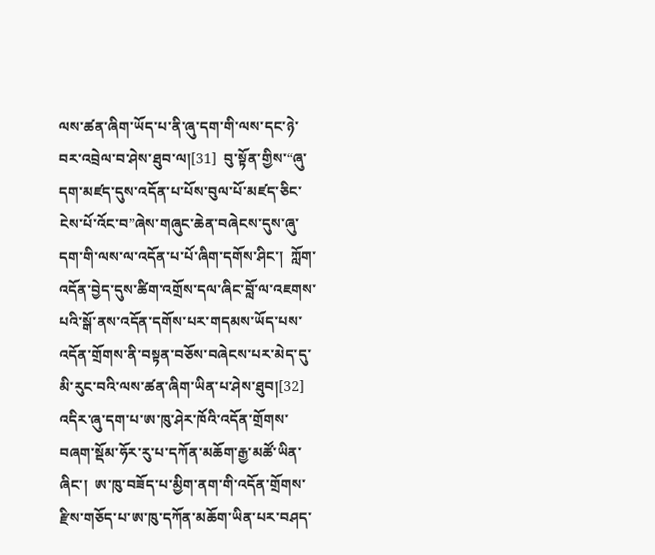ལས་ཚན་ཞིག་ཡོད་པ་ནི་ཞུ་དག་གི་ལས་དང་ཉེ་བར་འབྲེལ་བ་ཤེས་ཐུབ་ལ།[31]  བུ་སྟོན་གྱིས་“ཞུ་དག་མཛད་དུས་འདོན་པ་པོས་བུལ་པོ་མཛད་ཅིང་ངེས་པོ་འོང་བ”ཞེས་གཞུང་ཆེན་བཞེངས་དུས་ཞུ་དག་གི་ལས་ལ་འདོན་པ་པོ་ཞིག་དགོས་ཤིང་།  ཀློག་འདོན་བྱེད་དུས་ཚིག་འགྲོས་དལ་ཞིང་བློ་ལ་འཇགས་པའི་སྒོ་ནས་འདོན་དགོས་པར་གདམས་ཡོད་པས་འདོན་གྲོགས་ནི་བསྟན་བཅོས་བཞེངས་པར་མེད་དུ་མི་རུང་བའི་ལས་ཚན་ཞིག་ཡིན་པ་ཤེས་ཐུབ།[32]  འདིར་ཞུ་དག་པ་ཨ་ཁུ་ཤེར་ཁོའི་འདོན་གྲོགས་བཞག་སྡོམ་ཧོར་རུ་པ་དཀོན་མཆོག་རྒྱ་མཚོ་ཡིན་ཞིང་།  ཨ་ཁུ་བཟོད་པ་མྱིག་ནག་གི་འདོན་གྲོགས་རྫིས་གཅོད་པ་ཨ་ཁུ་དཀོན་མཆོག་ཡིན་པར་བཤད་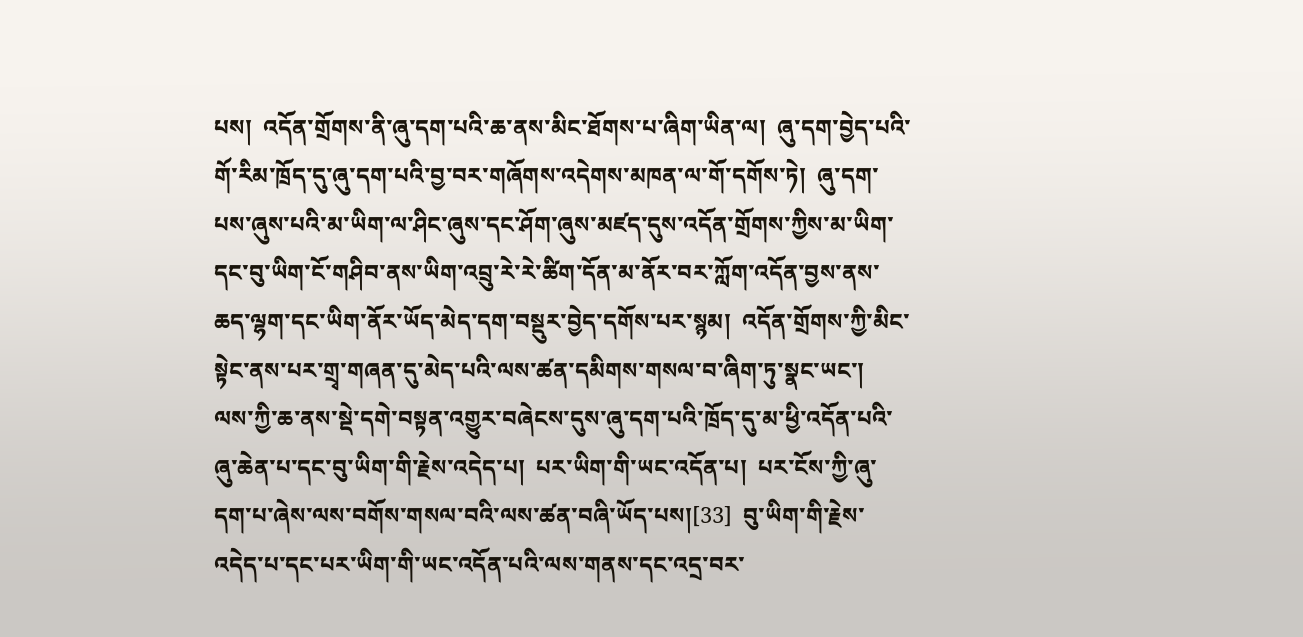པས།  འདོན་གྲོགས་ནི་ཞུ་དག་པའི་ཆ་ནས་མིང་ཐོགས་པ་ཞིག་ཡིན་ལ།  ཞུ་དག་བྱེད་པའི་གོ་རིམ་ཁྲོད་དུ་ཞུ་དག་པའི་བྱ་བར་གཞོགས་འདེགས་མཁན་ལ་གོ་དགོས་ཏེ།  ཞུ་དག་པས་ཞུས་པའི་མ་ཡིག་ལ་ཤིང་ཞུས་དང་ཤོག་ཞུས་མཛད་དུས་འདོན་གྲོགས་ཀྱིས་མ་ཡིག་དང་བུ་ཡིག་ངོ་གཤིབ་ནས་ཡིག་འབྲུ་རེ་རེ་ཚིག་དོན་མ་ནོར་བར་ཀློག་འདོན་བྱས་ནས་ཆད་ལྷག་དང་ཡིག་ནོར་ཡོད་མེད་དག་བསྡུར་བྱེད་དགོས་པར་སྙམ།  འདོན་གྲོགས་ཀྱི་མིང་སྟེང་ནས་པར་གྲྭ་གཞན་དུ་མེད་པའི་ལས་ཚན་དམིགས་གསལ་བ་ཞིག་ཏུ་སྣང་ཡང་།  ལས་ཀྱི་ཆ་ནས་སྡེ་དགེ་བསྟན་འགྱུར་བཞེངས་དུས་ཞུ་དག་པའི་ཁྲོད་དུ་མ་ཕྱི་འདོན་པའི་ཞུ་ཆེན་པ་དང་བུ་ཡིག་གི་རྗེས་འདེད་པ།  པར་ཡིག་གི་ཡང་འདོན་པ།  པར་ངོས་ཀྱི་ཞུ་དག་པ་ཞེས་ལས་བགོས་གསལ་བའི་ལས་ཚན་བཞི་ཡོད་པས།[33]  བུ་ཡིག་གི་རྗེས་འདེད་པ་དང་པར་ཡིག་གི་ཡང་འདོན་པའི་ལས་གནས་དང་འདྲ་བར་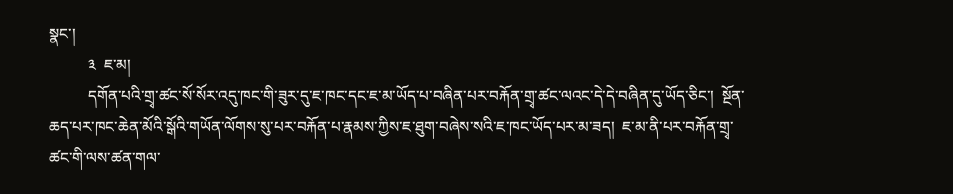སྣང་།
          ༣  ཇ་མ།
          དགོན་པའི་གྲྭ་ཚང་སོ་སོར་འདུ་ཁང་གི་ཟུར་དུ་ཇ་ཁང་དང་ཇ་མ་ཡོད་པ་བཞིན་པར་བརྐོན་གྲྭ་ཚང་ལའང་དེ་དེ་བཞིན་དུ་ཡོད་ཅིང་།  སྔོན་ཆད་པར་ཁང་ཆེན་མོའི་སྒོའི་གཡོན་ལོགས་སུ་པར་བརྐོན་པ་རྣམས་ཀྱིས་ཇ་ཐུག་བཞེས་སའི་ཇ་ཁང་ཡོད་པར་མ་ཟད།  ཇ་མ་ནི་པར་བརྐོན་གྲྭ་ཚང་གི་ལས་ཚན་གལ་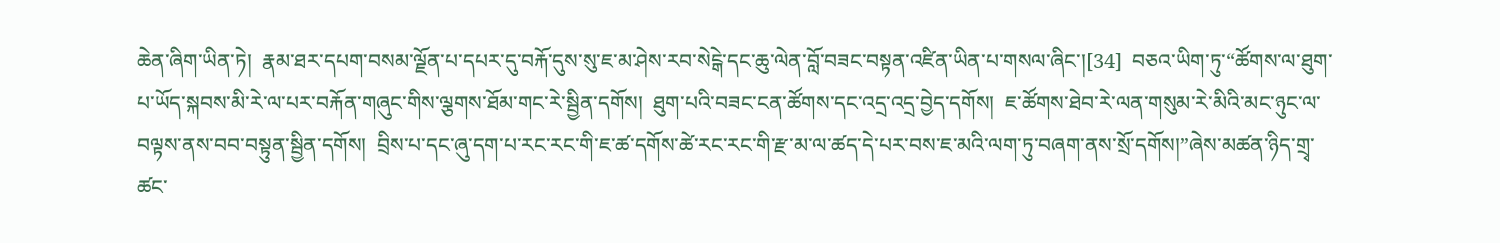ཆེན་ཞིག་ཡིན་ཏེ།  རྣམ་ཐར་དཔག་བསམ་ལྗོན་པ་དཔར་དུ་བརྐོ་དུས་སུ་ཇ་མ་ཤེས་རབ་སེངྒེ་དང་ཆུ་ལེན་བློ་བཟང་བསྟན་འཛིན་ཡིན་པ་གསལ་ཞིང་།[34]  བཅའ་ཡིག་ཏུ་“ཚོགས་ལ་ཐུག་པ་ཡོད་སྐབས་མི་རེ་ལ་པར་བརྐོན་གཞུང་གིས་ལྕགས་ཐོམ་གང་རེ་སྦྱིན་དགོས།  ཐུག་པའི་བཟང་ངན་ཚོགས་དང་འདྲ་འདྲ་བྱེད་དགོས།  ཇ་ཚོགས་ཐེབ་རེ་ལན་གསུམ་རེ་མིའི་མང་ཉུང་ལ་བལྟས་ནས་བབ་བསྟུན་སྦྱིན་དགོས།  བྲིས་པ་དང་ཞུ་དག་པ་རང་རང་གི་ཇ་ཚ་དགོས་ཚེ་རང་རང་གི་རྫ་མ་ལ་ཚད་དེ་པར་བས་ཇ་མའི་ལག་ཏུ་བཞག་ནས་སྲོ་དགོས།”ཞེས་མཚན་ཉིད་གྲྭ་ཚང་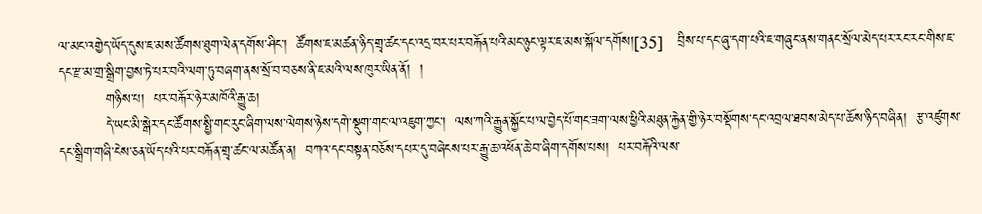ལ་མང་འགྱེད་ཡོད་དུས་ཇ་མས་ཚོགས་ཐུག་ལེན་དགོས་ཤིང་།  ཚོགས་ཇ་མཚན་ཉིད་གྲྭ་ཚང་དང་འདྲ་བར་པར་བརྐོན་པའི་མང་ཉུང་ལྟར་ཇ་མས་སྐོལ་དགོས།[35]   བྲིས་པ་དང་ཞུ་དག་པའི་ཇ་གཞུང་ནས་གནང་སྲོལ་མེད་པར་རང་རང་གིས་ཇ་དང་རྫ་མ་གྲ་སྒྲིག་བྱས་ཏེ་པར་བའི་ལག་ཏུ་བཞག་ནས་སྲོ་བ་བཅས་ནི་ཇ་མའི་ལས་ཁུར་ཡིན་ནོ།  །
          གཉིས་པ།  པར་བརྐོར་ཉེར་མཁོའི་རྒྱུ་ཆ།
          དེ་ཡང་མི་སྒེར་དང་ཚོགས་སྤྱི་གང་རུང་ཞིག་ལས་ལེགས་ཉེས་དགེ་སྡུག་གང་ལ་འཇུག་ཀྱང་།  ལས་ཀའི་རྒྱུན་སྐྱོང་པ་ལ་བྱེད་པོ་གང་ཟག་ལས་ཕྱིའི་མཐུན་རྐྱེན་གྱི་ཉེར་བསྡོགས་དང་འབྲལ་ཐབས་མེད་པ་ཆོས་ཉིད་བཞིན།  རྩ་འཛུགས་དང་སྒྲིག་གཞི་ངེས་ཅན་ཡོད་པའི་པར་བརྐོན་གྲྭ་ཚང་ལ་མཚོན་ན།  བཀའ་དང་བསྟན་བཅོས་དཔར་དུ་བཞེངས་པར་རྒྱུ་ཆ་འཕོན་ཆེ་བ་ཞིག་དགོས་པས།  པར་བརྐོའི་ལས་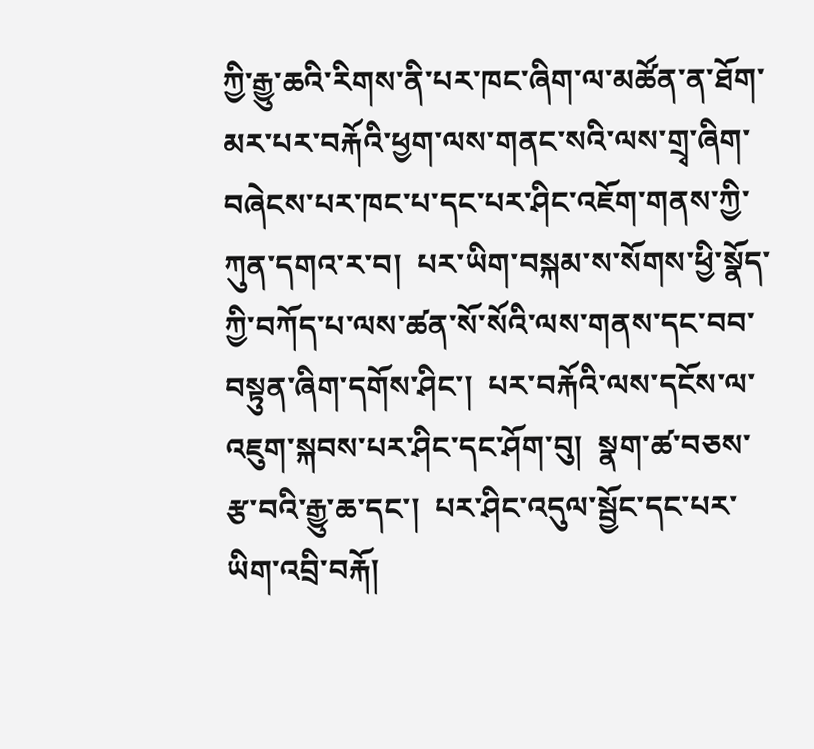ཀྱི་རྒྱུ་ཆའི་རིགས་ནི་པར་ཁང་ཞིག་ལ་མཚོན་ན་ཐོག་མར་པར་བརྐོའི་ཕྱག་ལས་གནང་སའི་ལས་གྲྭ་ཞིག་བཞེངས་པར་ཁང་པ་དང་པར་ཤིང་འཇོག་གནས་ཀྱི་ཀུན་དགའ་ར་བ།  པར་ཡིག་བསྐམ་ས་སོགས་ཕྱི་སྣོད་ཀྱི་བཀོད་པ་ལས་ཚན་སོ་སོའི་ལས་གནས་དང་བབ་བསྟུན་ཞིག་དགོས་ཤིང་།  པར་བརྐོའི་ལས་དངོས་ལ་འཇུག་སྐབས་པར་ཤིང་དང་ཤོག་བུ།  སྣག་ཚ་བཅས་རྩ་བའི་རྒྱུ་ཆ་དང་།  པར་ཤིང་འདུལ་སྦྱོང་དང་པར་ཡིག་འབྲི་བརྐོ།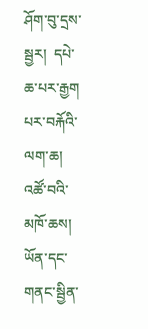ཤོག་བུ་དྲས་སྦྱར།  དཔེ་ཆ་པར་རྒྱག  པར་བརྐོའི་ལག་ཆ།  འཚོ་བའི་མཁོ་ཆས།  ཡོན་དང་གནང་སྦྱིན་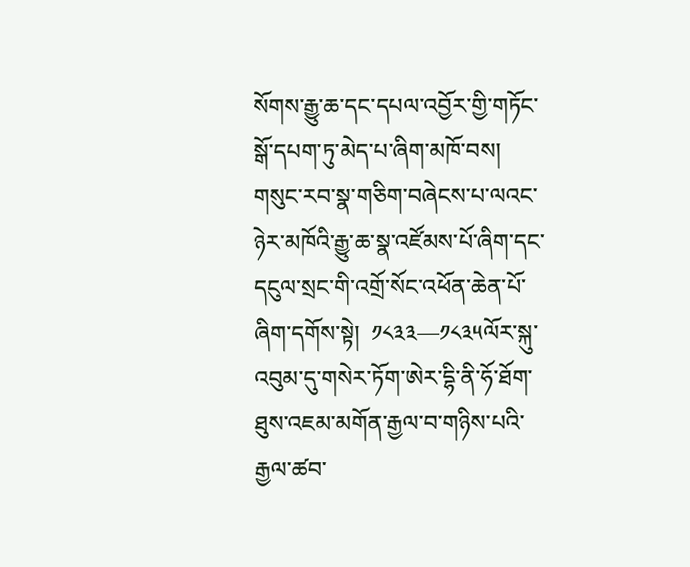སོགས་རྒྱུ་ཆ་དང་དཔལ་འབྱོར་གྱི་གཏོང་སྒོ་དཔག་ཏུ་མེད་པ་ཞིག་མཁོ་བས།  གསུང་རབ་སྣ་གཅིག་བཞེངས་པ་ལའང་ཉེར་མཁོའི་རྒྱུ་ཆ་སྣ་འཛོམས་པོ་ཞིག་དང་དངུལ་སྲང་གི་འགྲོ་སོང་འཕོན་ཆེན་པོ་ཞིག་དགོས་སྟེ།  ༡༨༣༣—༡༨༣༥ལོར་སྐུ་འབུམ་དུ་གསེར་ཏོག་ཨེར་དྷི་ནི་ཧོ་ཐོག་ཐུས་འཇམ་མགོན་རྒྱལ་བ་གཉིས་པའི་རྒྱལ་ཚབ་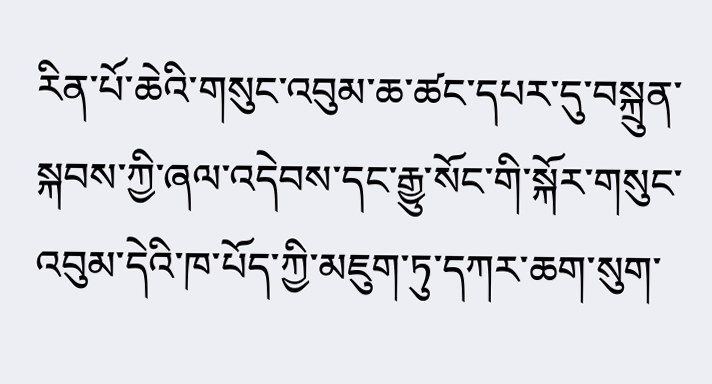རིན་པོ་ཆེའི་གསུང་འབུམ་ཆ་ཚང་དཔར་དུ་བསྐྲུན་སྐབས་ཀྱི་ཞལ་འདེབས་དང་རྒྱུ་སོང་གི་སྐོར་གསུང་འབུམ་དེའི་ཁ་པོད་ཀྱི་མཇུག་ཏུ་དཀར་ཆག་སུག་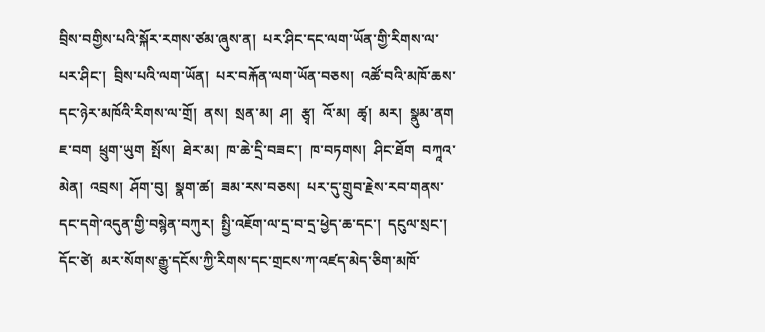བྲིས་བགྱིས་པའི་སྐོར་རགས་ཙམ་ཞུས་ན།  པར་ཤིང་དང་ལག་ཡོན་གྱི་རིགས་ལ་པར་ཤིང་།  བྲིས་པའི་ལག་ཡོན།  པར་བརྐོན་ལག་ཡོན་བཅས།  འཚོ་བའི་མཁོ་ཆས་དང་ཉེར་མཁོའི་རིགས་ལ་གྲོ།  ནས།  སྲན་མ།  ཤ།  རྩྭ།  འོ་མ།  ཚྭ།  མར།  སྣུམ་ནག  ཇ་བག  ཕྲུག་ཡུག  སྤོས།  ཐེར་མ།  ཁ་ཆེ་དྲི་བཟང་།  ཁ་བཏགས།  ཤིང་ཐོག  བཀཱའ་མེན།  འབྲས།  ཤོག་བུ།  སྣག་ཚ།  ཟམ་རས་བཅས།  པར་དུ་གྲུབ་རྗེས་རབ་གནས་དང་དགེ་འདུན་གྱི་བསྙེན་བཀུར།  སྤྱི་འཇོག་ལ་དྲ་བ་དྲ་ཕྱེད་ཆ་དང་།  དངུལ་སྲང་།  དོང་ཙེ།  མར་སོགས་རྒྱུ་དངོས་ཀྱི་རིགས་དང་གྲངས་ཀ་འཛད་མེད་ཅིག་མཁོ་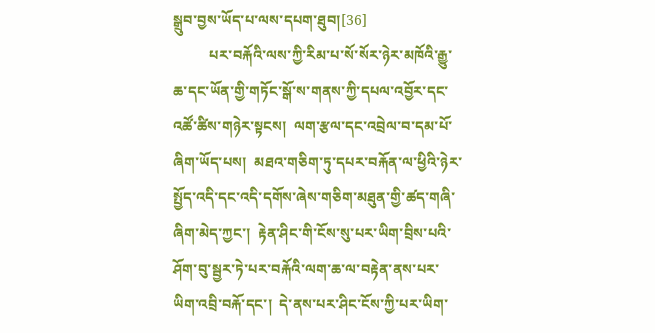སྒྲུབ་བྱས་ཡོད་པ་ལས་དཔག་ཐུབ།[36]
          པར་བརྐོའི་ལས་ཀྱི་རིམ་པ་སོ་སོར་ཉེར་མཁོའི་རྒྱུ་ཆ་དང་ཡོན་གྱི་གཏོང་སྒོ་ས་གནས་ཀྱི་དཔལ་འབྱོར་དང་འཚོ་ཚིས་གཉེར་སྟངས།  ལག་རྩལ་དང་འབྲེལ་བ་དམ་པོ་ཞིག་ཡོད་པས།  མཐའ་གཅིག་ཏུ་དཔར་བརྐོན་ལ་ཕྱིའི་ཉེར་སྤྱོད་འདི་དང་འདི་དགོས་ཞེས་གཅིག་མཐུན་གྱི་ཚད་གཞི་ཞིག་མེད་ཀྱང་།  རྟེན་ཤིང་གི་ངོས་སུ་པར་ཡིག་བྲིས་པའི་ཤོག་བུ་སྦྱར་ཏེ་པར་བརྐོའི་ལག་ཆ་ལ་བརྟེན་ནས་པར་ཡིག་འབྲི་བརྐོ་དང་།  དེ་ནས་པར་ཤིང་ངོས་ཀྱི་པར་ཡིག་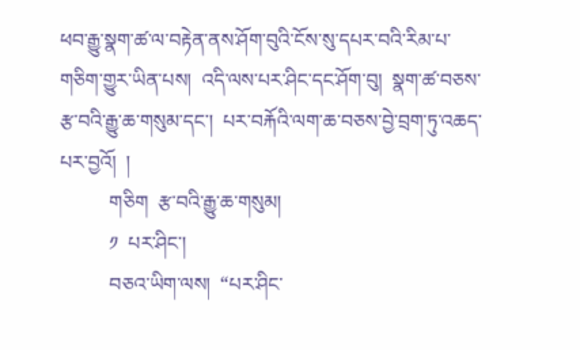ཕབ་རྒྱུ་སྣག་ཚ་ལ་བརྟེན་ནས་ཤོག་བུའི་ངོས་སུ་དཔར་བའི་རིམ་པ་གཅིག་གྱུར་ཡིན་པས།  འདི་ལས་པར་ཤིང་དང་ཤོག་བུ།  སྣག་ཚ་བཅས་རྩ་བའི་རྒྱུ་ཆ་གསུམ་དང་།  པར་བརྐོའི་ལག་ཆ་བཅས་བྱེ་བྲག་ཏུ་འཆད་པར་བྱའོ།  །
          གཅིག  རྩ་བའི་རྒྱུ་ཆ་གསུམ།
          ༡  པར་ཤིང་།
          བཅའ་ཡིག་ལས།  “པར་ཤིང་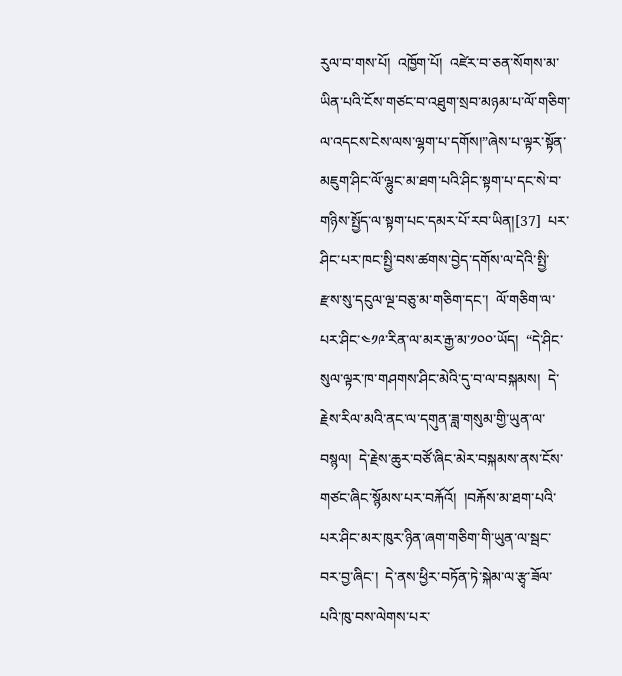རུལ་བ་གས་པོ།  འཁྱོག་པོ།  འཛེར་བ་ཅན་སོགས་མ་ཡིན་པའི་ངོས་གཙང་བ་འཐུག་སྲབ་མཉམ་པ་ལོ་གཅིག་ལ་འདངས་ངེས་ལས་ལྷག་པ་དགོས།”ཞེས་པ་ལྟར་སྟོན་མཇུག་ཤིང་ལོ་ལྷུང་མ་ཐག་པའི་ཤིང་སྟག་པ་དང་སེ་བ་གཉིས་སྤྱོད་ལ་སྟག་པང་དམར་པོ་རབ་ཡིན།[37]  པར་ཤིང་པར་ཁང་སྤྱི་བས་ཚགས་བྱེད་དགོས་ལ་དེའི་སྤྱི་རྫས་སུ་དངུལ་ལྔ་བཅུ་མ་གཅིག་དང་།  ལོ་གཅིག་ལ་པར་ཤིང་༤༡༩་རིན་ལ་མར་རྒྱ་མ་༡༠༠་ཡོད།  “དེ་ཤིང་སུལ་ལྟར་ཁ་གཤགས་ཤིང་མེའི་དུ་བ་ལ་བསྐམས།  དེ་རྗེས་རིལ་མའི་ནང་ལ་དགུན་ཟླ་གསུམ་གྱི་ཡུན་ལ་བསྙལ།  དེ་རྗེས་ཆུར་བཙོ་ཞིང་མེར་བསྐམས་ནས་ངོས་གཙང་ཞིང་སྙོམས་པར་བརྐོའོ།  །བརྐོས་མ་ཐག་པའི་པར་ཤིང་མར་ཁུར་ཉིན་ཞག་གཅིག་གི་ཡུན་ལ་སྦང་བར་བྱ་ཞིང་།  དེ་ནས་ཕྱིར་བཏོན་ཏེ་སྐེམ་ལ་རྩྭ་ཟོལ་པའི་ཁུ་བས་ལེགས་པར་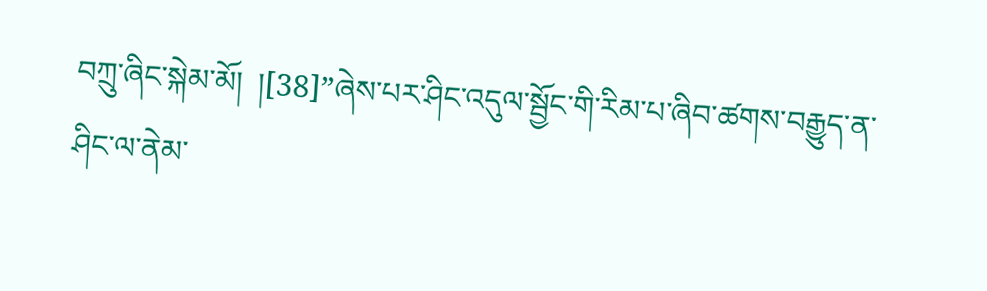བཀྲུ་ཞིང་སྐེམ་མོ།  །[38]”ཞེས་པར་ཤིང་འདུལ་སྦྱོང་གི་རིམ་པ་ཞིབ་ཚགས་བརྒྱུད་ན་ཤིང་ལ་ནེམ་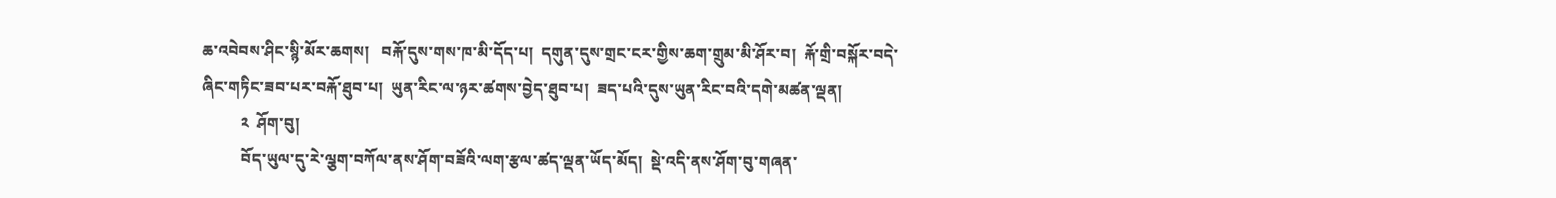ཆ་འབེབས་ཤིང་སྙི་མོར་ཆགས།   བརྐོ་དུས་གས་ཁ་མི་དོད་པ།  དགུན་དུས་གྲང་ངར་གྱིས་ཆག་གྲུམ་མི་ཤོར་བ།  རྐོ་གྲི་བསྐོར་བདེ་ཞིང་གཏིང་ཟབ་པར་བརྐོ་ཐུབ་པ།  ཡུན་རིང་ལ་ཉར་ཚགས་བྱེད་ཐུབ་པ།  ཟད་པའི་དུས་ཡུན་རིང་བའི་དགེ་མཚན་ལྡན།
          ༢  ཤོག་བུ།
          བོད་ཡུལ་དུ་རེ་ལྕག་བཀོལ་ནས་ཤོག་བཟོའི་ལག་རྩལ་ཚད་ལྡན་ཡོད་མོད།  སྡེ་འདི་ནས་ཤོག་བུ་གཞན་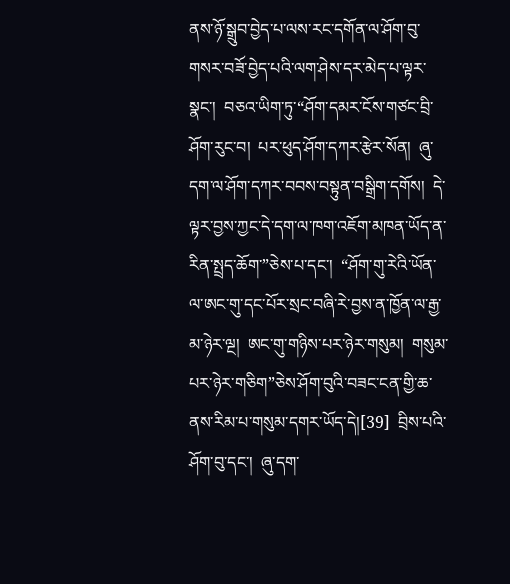ནས་ཉོ་སྒྲུབ་བྱེད་པ་ལས་རང་དགོན་ལ་ཤོག་བུ་གསར་བཟོ་བྱེད་པའི་ལག་ཤེས་དར་མེད་པ་ལྟར་སྣང་།  བཅའ་ཡིག་ཏུ་“ཤོག་དམར་ངོས་གཙང་བྲི་ཤོག་རུང་བ།  པར་ཕུད་ཤོག་དཀར་རྩེར་སོན།  ཞུ་དག་ལ་ཤོག་དཀར་བབས་བསྟུན་བསྒྲིག་དགོས།  དེ་ལྟར་བྱས་ཀྱང་དེ་དག་ལ་ཁག་འཇོག་མཁན་ཡོད་ན་རིན་སྤྲད་ཆོག་”ཅེས་པ་དང་།  “ཤོག་གུ་རེའི་ཡོན་ལ་ཨང་གུ་དང་པོར་སྲང་བཞི་རེ་བྱས་ན་ཁྱོན་ལ་རྒྱ་མ་ཉེར་ལྔ།  ཨང་གུ་གཉིས་པར་ཉེར་གསུམ།  གསུམ་པར་ཉེར་གཅིག”ཅེས་ཤོག་བུའི་བཟང་ངན་གྱི་ཆ་ནས་རིམ་པ་གསུམ་དགར་ཡོད་དེ།[39]  བྲིས་པའི་ཤོག་བུ་དང་།  ཞུ་དག་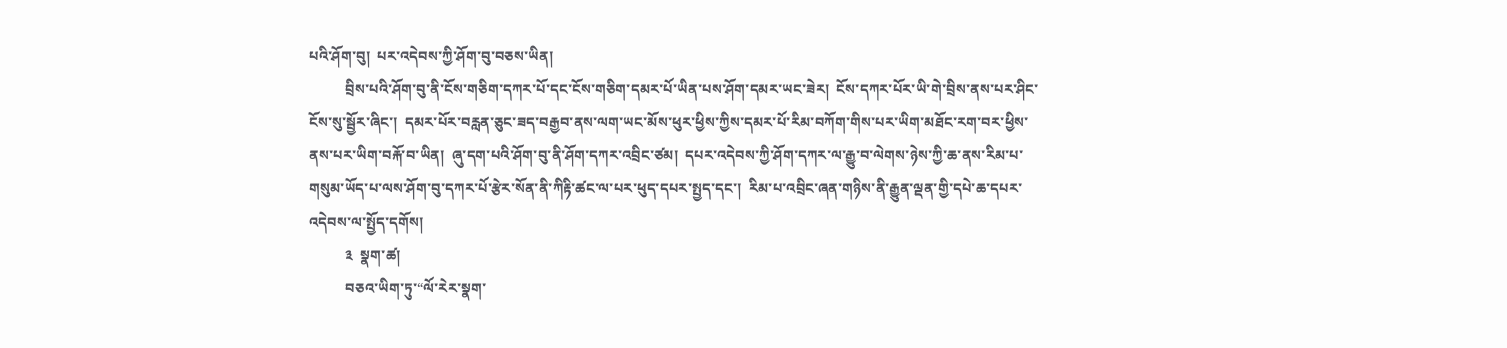པའི་ཤོག་བུ།  པར་འདེབས་ཀྱི་ཤོག་བུ་བཅས་ཡིན།
          བྲིས་པའི་ཤོག་བུ་ནི་ངོས་གཅིག་དཀར་པོ་དང་ངོས་གཅིག་དམར་པོ་ཡིན་པས་ཤོག་དམར་ཡང་ཟེར།  ངོས་དཀར་པོར་ཡི་གེ་བྲིས་ནས་པར་ཤིང་ངོས་སུ་སྦྱོར་ཞིང་།  དམར་པོར་བརླན་ཅུང་ཟད་བརྒྱབ་ནས་ལག་ཡང་མོས་ཕུར་ཕྱིས་ཀྱིས་དམར་པོ་རིམ་བཀོག་གིས་པར་ཡིག་མཐོང་རག་བར་ཕྱིས་ནས་པར་ཡིག་བརྐོ་བ་ཡིན།  ཞུ་དག་པའི་ཤོག་བུ་ནི་ཤོག་དཀར་འབྲིང་ཙམ།  དཔར་འདེབས་ཀྱི་ཤོག་དཀར་ལ་རྒྱུ་བ་ལེགས་ཉེས་ཀྱི་ཆ་ནས་རིམ་པ་གསུམ་ཡོད་པ་ལས་ཤོག་བུ་དཀར་པོ་རྩེར་སོན་ནི་ཀིརྟི་ཚང་ལ་པར་ཕུད་དཔར་སྤྱད་དང་།  རིམ་པ་འབྲིང་ཞན་གཉིས་ནི་རྒྱུན་ལྡན་གྱི་དཔེ་ཆ་དཔར་འདེབས་ལ་སྤྱོད་དགོས།
          ༣  སྣག་ཚ།
          བཅའ་ཡིག་ཏུ་“ལོ་རེར་སྣག་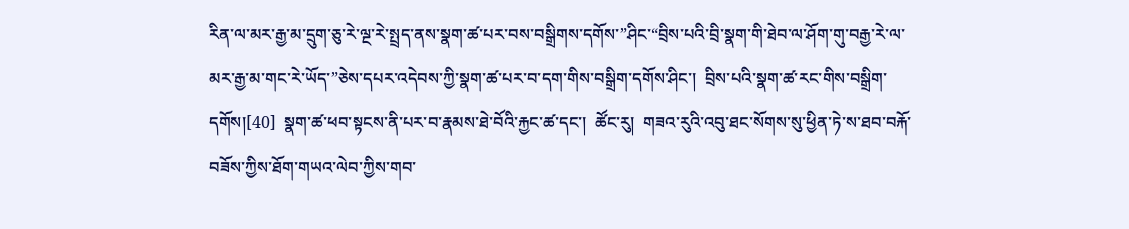རིན་ལ་མར་རྒྱ་མ་དྲུག་ཅུ་རེ་ལྔ་རེ་སྤྲད་ནས་སྣག་ཚ་པར་བས་བསྒྲིགས་དགོས་”ཤིང་“བྲིས་པའི་བྲི་སྣག་གི་ཐེབ་ལ་ཤོག་གུ་བརྒྱ་རེ་ལ་མར་རྒྱ་མ་གང་རེ་ཡོད་”ཅེས་དཔར་འདེབས་ཀྱི་སྣག་ཚ་པར་བ་དག་གིས་བསྒྲིག་དགོས་ཤིང་།  བྲིས་པའི་སྣག་ཚ་རང་གིས་བསྒྲིག་དགོས།[40]  སྣག་ཚ་ཕབ་སྟངས་ནི་པར་བ་རྣམས་ཐེ་བོའི་རྐྱང་ཚ་དང་།  ཚོང་རུ།  གཟའ་རུའི་འབུ་ཐང་སོགས་སུ་ཕྱིན་ཏེ་ས་ཐབ་བརྐོ་བཟོས་ཀྱིས་ཐོག་གཡའ་ལེབ་ཀྱིས་གབ་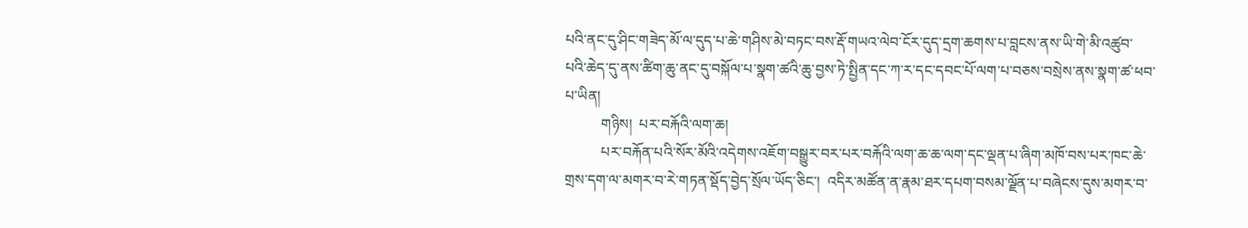པའི་ནང་དུ་ཤིང་གཟེད་མོ་ལ་དུད་པ་ཆེ་གཤིས་མེ་བཏང་བས་རྡོ་གཡའ་ལེབ་ངོར་དུད་དྲག་ཆགས་པ་བླངས་ནས་ཡི་གེ་མི་འཚུབ་པའི་ཆེད་དུ་ནས་ཚིག་ཆུ་ནང་དུ་བསྐོལ་པ་སྣག་ཚའི་ཆུ་བྱས་ཏེ་སྤྱིན་དང་ཀ་ར་དང་དབང་པོ་ལག་པ་བཅས་བསྲེས་ནས་སྣག་ཚ་ཕབ་པ་ཡིན།
          གཉིས།  པར་བརྐོའི་ལག་ཆ།
          པར་བརྐོན་པའི་སོར་མོའི་འདེགས་འཇོག་བསྒྱུར་བར་པར་བརྐོའི་ལག་ཆ་ཆ་ལག་དང་ལྡན་པ་ཞིག་མཁོ་བས་པར་ཁང་ཆེ་གྲས་དག་ལ་མགར་བ་རེ་གཏན་སྡོད་བྱེད་སྲོལ་ཡོད་ཅིང་།  འདིར་མཚོན་ན་རྣམ་ཐར་དཔག་བསམ་ལྗོན་པ་བཞེངས་དུས་མགར་བ་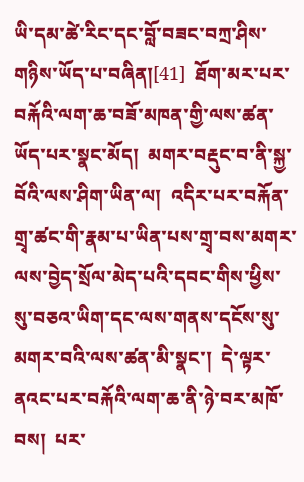ཡི་དམ་ཚེ་རིང་དང་བློ་བཟང་བཀྲ་ཤིས་གཉིས་ཡོད་པ་བཞིན།[41]  ཐོག་མར་པར་བརྐོའི་ལག་ཆ་བཟོ་མཁན་གྱི་ལས་ཚན་ཡོད་པར་སྣང་མོད།  མགར་བརྡུང་བ་ནི་སྐྱ་བོའི་ལས་ཤིག་ཡིན་ལ།  འདིར་པར་བརྐོན་གྲྭ་ཚང་གི་རྣམ་པ་ཡིན་པས་གྲྭ་བས་མགར་ལས་བྱེད་སྲོལ་མེད་པའི་དབང་གིས་ཕྱིས་སུ་བཅའ་ཡིག་དང་ལས་གནས་དངོས་སུ་མགར་བའི་ལས་ཚན་མི་སྣང་།  དེ་ལྟར་ནའང་པར་བརྐོའི་ལག་ཆ་ནི་ཉེ་བར་མཁོ་བས།  པར་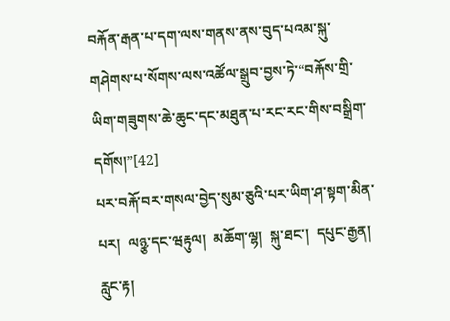བརྐོན་རྒན་པ་དག་ལས་གནས་ནས་བུད་པའམ་སྐུ་གཤེགས་པ་སོགས་ལས་འཚོལ་སྒྲུབ་བྱས་ཏེ་“བརྐོས་གྲི་ཡིག་གཟུགས་ཆེ་ཆུང་དང་མཐུན་པ་རང་རང་གིས་བསྒྲིག་དགོས།”[42]
པར་བརྐོ་བར་གསལ་བྱེད་སུམ་ཅུའི་པར་ཡིག་ཤ་སྟག་མིན་པར།  ལཉྩ་དང་ཝརྟུལ།  མཆོག་ལྷ།  སྐུ་ཐང་།  དཔུང་རྒྱན།  རླུང་རྟ།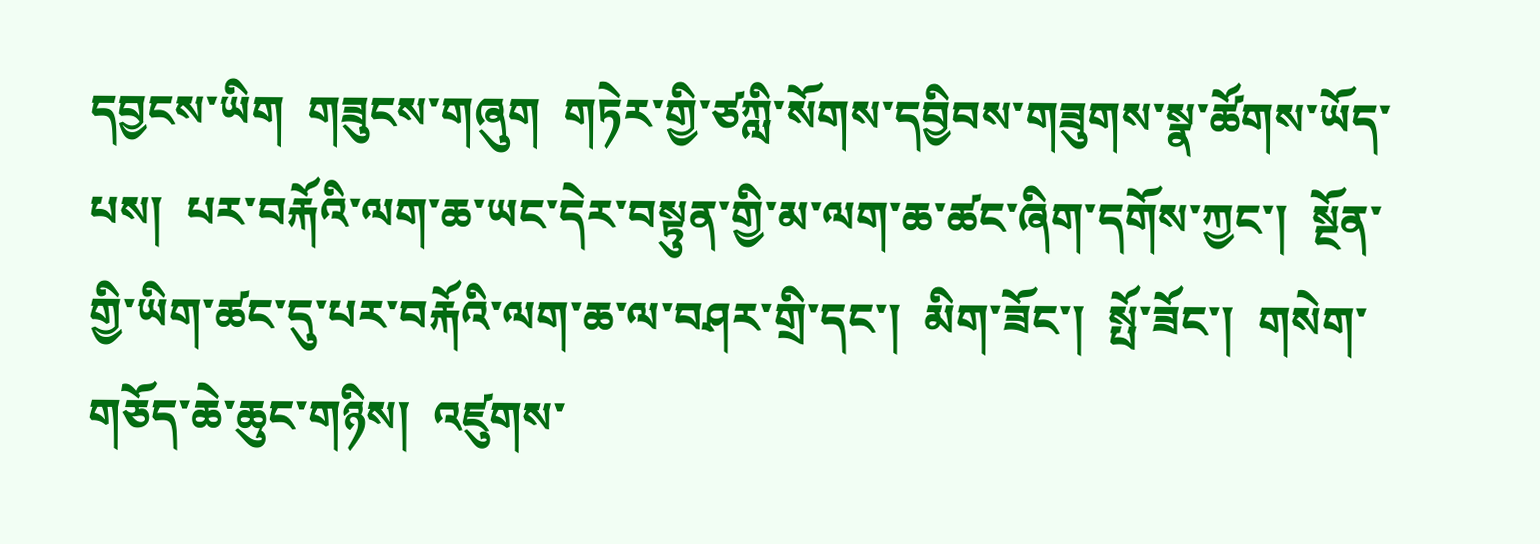དབྱངས་ཡིག  གཟུངས་གཞུག  གཏེར་གྱི་ཙཀླི་སོགས་དབྱིབས་གཟུགས་སྣ་ཚོགས་ཡོད་པས།  པར་བརྐོའི་ལག་ཆ་ཡང་དེར་བསྟུན་གྱི་མ་ལག་ཆ་ཚང་ཞིག་དགོས་ཀྱང་།  སྔོན་གྱི་ཡིག་ཚང་དུ་པར་བརྐོའི་ལག་ཆ་ལ་བཤར་གྲི་དང་།  མིག་ཟོང་།  སྤོ་ཟོང་།  གསེག་གཅོད་ཆེ་ཆུང་གཉིས།  འཛུགས་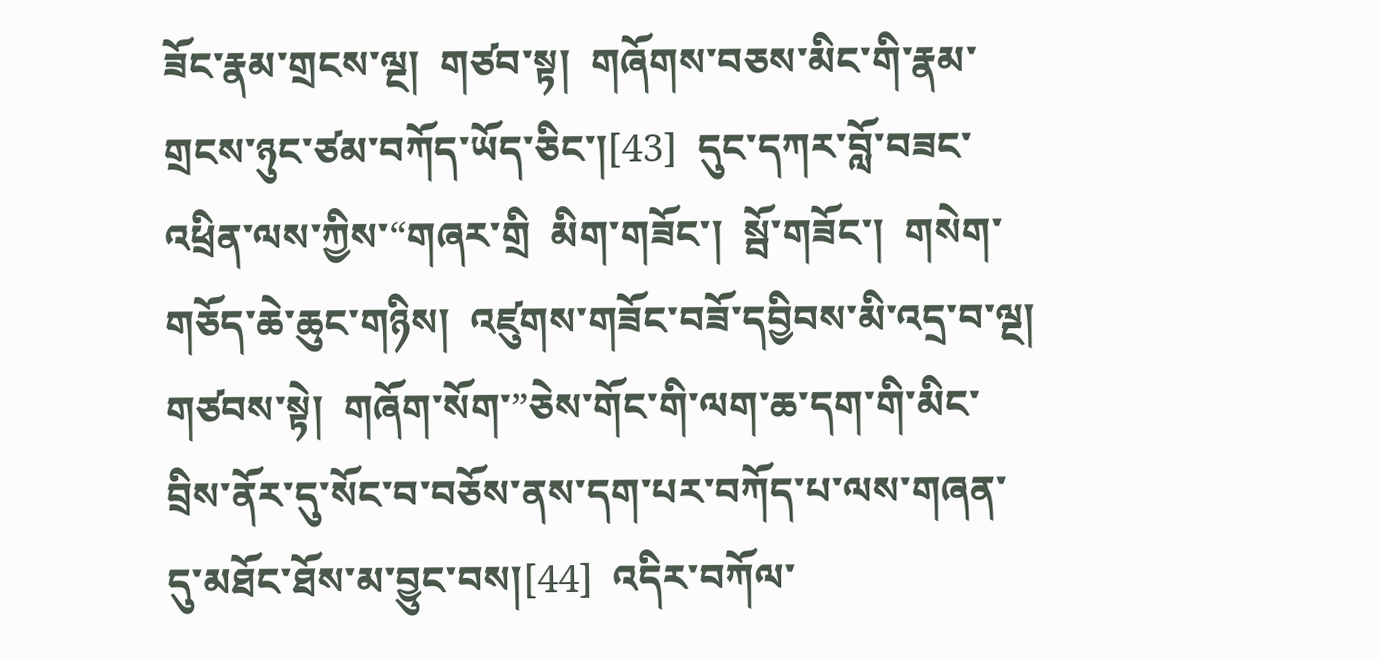ཟོང་རྣམ་གྲངས་ལྔ།  གཙབ་སྟ།  གཞོགས་བཅས་མིང་གི་རྣམ་གྲངས་ཉུང་ཙམ་བཀོད་ཡོད་ཅིང་།[43]  དུང་དཀར་བློ་བཟང་འཕྲིན་ལས་ཀྱིས་“གཞར་གྲི  མིག་གཟོང་།  སྦོ་གཟོང་།  གསེག་གཅོད་ཆེ་ཆུང་གཉིས།  འཛུགས་གཟོང་བཟོ་དབྱིབས་མི་འདྲ་བ་ལྔ།  གཙབས་སྟེ།  གཞོག་སོག་”ཅེས་གོང་གི་ལག་ཆ་དག་གི་མིང་བྲིས་ནོར་དུ་སོང་བ་བཅོས་ནས་དག་པར་བཀོད་པ་ལས་གཞན་དུ་མཐོང་ཐོས་མ་བྱུང་བས།[44]  འདིར་བཀོལ་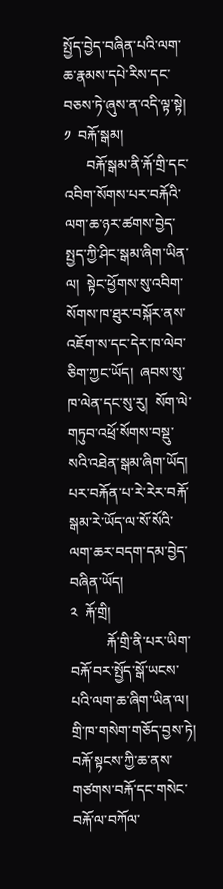སྤྱོད་བྱེད་བཞིན་པའི་ལག་ཆ་རྣམས་དཔེ་རིས་དང་བཅས་ཏེ་ཞུས་ན་འདི་ལྟ་སྟེ།
༡  བརྐོ་སྒམ།
      བརྐོ་སྒམ་ནི་རྐོ་གྲི་དང་འབིག་སོགས་པར་བརྐོའི་ལག་ཆ་ཉར་ཚགས་བྱེད་སྤྱད་ཀྱི་ཤིང་སྒམ་ཞིག་ཡིན་ལ།  སྟེང་ཕྱོགས་སུ་འབིག་སོགས་ཁ་ཐུར་བསྐོར་ནས་འཇོག་ས་དང་དེར་ཁ་ལེབ་ཅིག་ཀྱང་ཡོད།  ཞབས་སུ་ཁ་ལེན་དང་སུ་རུ།  སོག་ལེ་གཏུབ་འཕྲོ་སོགས་བསྡུ་སའི་འཐེན་སྒམ་ཞིག་ཡོད།  པར་བརྐོན་པ་རེ་རེར་བརྐོ་སྒམ་རེ་ཡོད་ལ་སོ་སོའི་ལག་ཆར་བདག་དམ་བྱེད་བཞིན་ཡོད།
༢  རྐོ་གྲི།
          རྐོ་གྲི་ནི་པར་ཡིག་བརྐོ་བར་སྤྱོད་སྒོ་ཡངས་པའི་ལག་ཆ་ཞིག་ཡིན་ལ།  གྲི་ཁ་གསེག་གཅོད་བྱས་ཏེ།  བརྐོ་སྟངས་ཀྱི་ཆ་ནས་གཙགས་བརྐོ་དང་གསེང་བརྐོ་ལ་བཀོལ་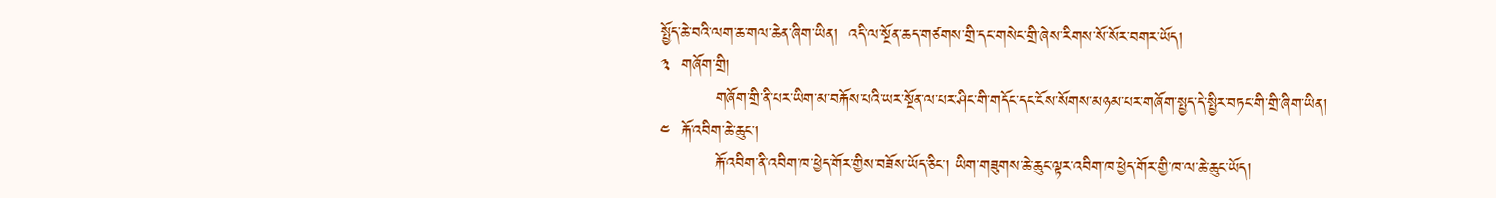སྤྱོད་ཆེ་བའི་ལག་ཆ་གལ་ཆེན་ཞིག་ཡིན།  འདི་ལ་སྔོན་ཆད་གཙགས་གྲི་དང་གསེང་གྲི་ཞེས་རིགས་སོ་སོར་བགར་ཡོད།
༣  གཞོག་གྲི།
          གཞོག་གྲི་ནི་པར་ཡིག་མ་བརྐོས་པའི་ཡར་སྔོན་ལ་པར་ཤིང་གི་གདོང་དང་ངོས་སོགས་མཉམ་པར་གཞོག་སྤྱད་དེ་སྤྱིར་བཏང་གི་གྲི་ཞིག་ཡིན།
༤  རྐོ་འབིག་ཆེ་ཆུང་།
          རྐོ་འབིག་ནི་འབིག་ཁ་ཕྱེད་གོར་གྱིས་བཟོས་ཡོད་ཅིང་། ཡིག་གཟུགས་ཆེ་ཆུང་ལྟར་འབིག་ཁ་ཕྱེད་གོར་གྱི་ཁ་ལ་ཆེ་ཆུང་ཡོད།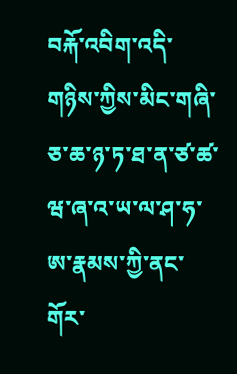བརྐོ་འབིག་འདི་གཉིས་ཀྱིས་མིང་གཞི་ཅ་ཆ་ཉ་ཏ་ཐ་ན་ཙ་ཚ་ཝ་ཞ་འ་ཡ་ལ་ཤ་ཧ་ཨ་རྣམས་ཀྱི་ནང་གོར་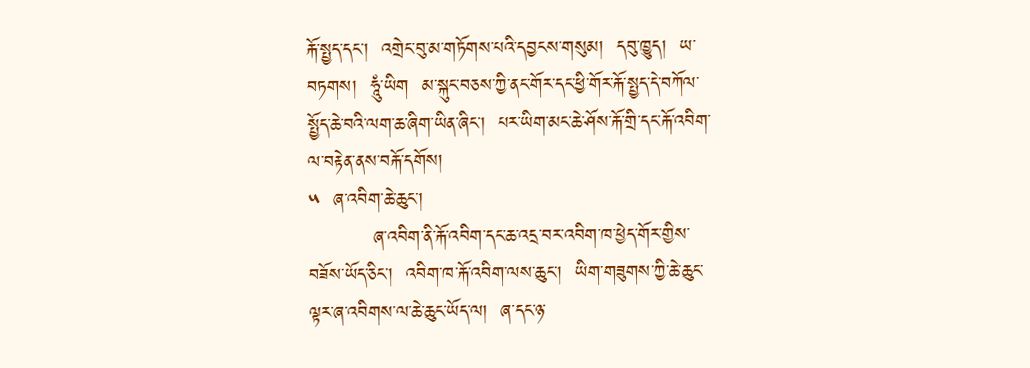རྐོ་སྤྱད་དང་།  འགྲེང་བུ་མ་གཏོགས་པའི་དབྱངས་གསུམ།  དབུ་ཁྱུད།  ཡ་བཏགས།  ཧཱུཾ་ཡིག  མ་སྐུང་བཅས་ཀྱི་ནང་གོར་དང་ཕྱི་གོར་རྐོ་སྤྱད་དེ་བཀོལ་སྤྱོད་ཆེ་བའི་ལག་ཆ་ཞིག་ཡིན་ཞིང་།  པར་ཡིག་མང་ཆེ་ཤོས་རྐོ་གྲི་དང་རྐོ་འབིག་ལ་བརྟེན་ནས་བརྐོ་དགོས།
༥  ཞ་འབིག་ཆེ་ཆུང་།
          ཞ་འབིག་ནི་རྐོ་འབིག་དང་ཆ་འདྲ་བར་འབིག་ཁ་ཕྱེད་གོར་གྱིས་བཟོས་ཡོད་ཅིང་།  འབིག་ཁ་རྐོ་འབིག་ལས་ཆུང་།  ཡིག་གཟུགས་ཀྱི་ཆེ་ཆུང་ལྟར་ཞ་འབིགས་ལ་ཆེ་ཆུང་ཡོད་ལ།  ཞ་དང་ཉ་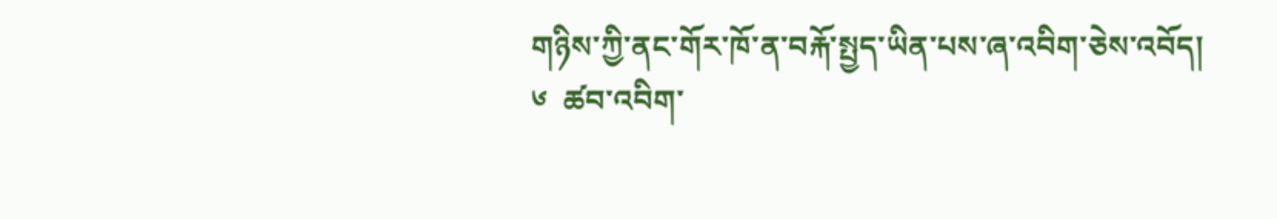གཉིས་ཀྱི་ནང་གོར་ཁོ་ན་བརྐོ་སྤྱད་ཡིན་པས་ཞ་འབིག་ཅེས་འབོད།
༦  ཚབ་འབིག་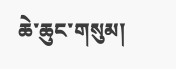ཆེ་ཆུང་གསུམ།